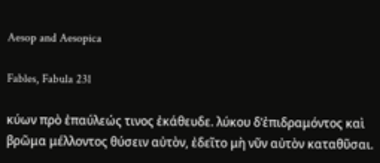Aesop and Aesopica

Fables, Fabula 231

κύων πρὸ ἐπαύλεώς τινος ἐκάθευδε. λύκου δ’ἐπιδραμόντος καὶ βρῶμα μέλλοντος θύσειν αὐτὸν, ἐδεῖτο μὴ νῦν αὐτὸν καταθῦσαι.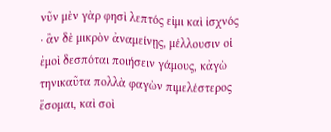νῦν μὲν γὰρ φησὶ λεπτός εἰμι καὶ ἰσχνός · ἂν δὲ μικρὸν ἀναμείνῃς, μέλλουσιν οἱ ἐμοὶ δεσπόται ποιήσειν γάμους, κἀγὼ τηνικαῦτα πολλὰ φαγὼν πιμελέστερος ἔσομαι, καὶ σοὶ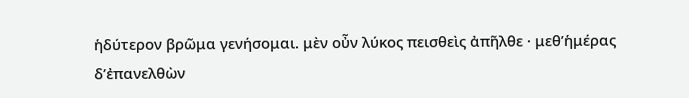ἡδύτερον βρῶμα γενήσομαι. μὲν οὖν λύκος πεισθεὶς ἀπῆλθε · μεθ’ἡμέρας δ’ἐπανελθὼν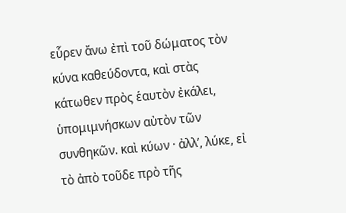εὗρεν ἄνω ἐπὶ τοῦ δώματος τὸν κύνα καθεύδοντα, καὶ στὰς κάτωθεν πρὸς ἑαυτὸν ἐκάλει, ὑπομιμνήσκων αὐτὸν τῶν συνθηκῶν. καὶ κύων · ἀλλ’, λύκε, εἰ τὸ ἀπὸ τοῦδε πρὸ τῆς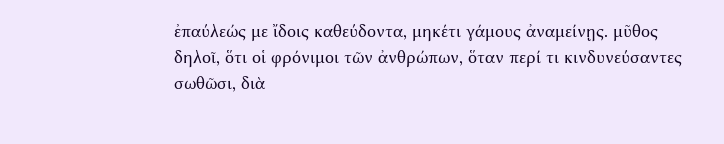ἐπαύλεώς με ἴδοις καθεύδοντα, μηκέτι γάμους ἀναμείνῃς. μῦθος δηλοῖ, ὅτι οἱ φρόνιμοι τῶν ἀνθρώπων, ὅταν περί τι κινδυνεύσαντες σωθῶσι, διὰ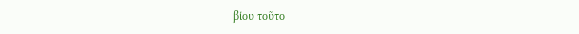βίου τοῦτο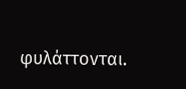φυλάττονται.